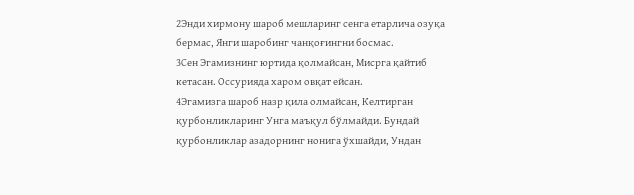2Энди хирмону шароб мешларинг сенга етарлича озуқа бермас, Янги шаробинг чанқоғингни босмас.
3Сен Эгамизнинг юртида қолмайсан, Мисрга қайтиб кетасан. Оссурияда харом овқат ейсан.
4Эгамизга шароб назр қила олмайсан, Келтирган қурбонликларинг Унга маъқул бўлмайди. Бундай қурбонликлар азадорнинг нонига ўхшайди, Ундан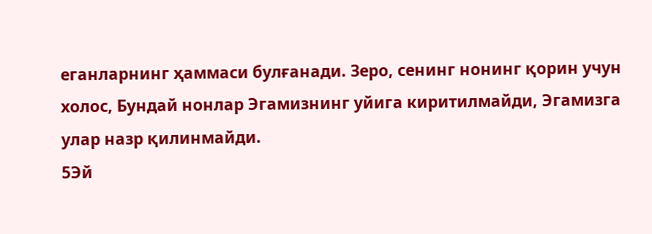еганларнинг ҳаммаси булғанади. Зеро, сенинг нонинг қорин учун холос, Бундай нонлар Эгамизнинг уйига киритилмайди, Эгамизга улар назр қилинмайди.
5Эй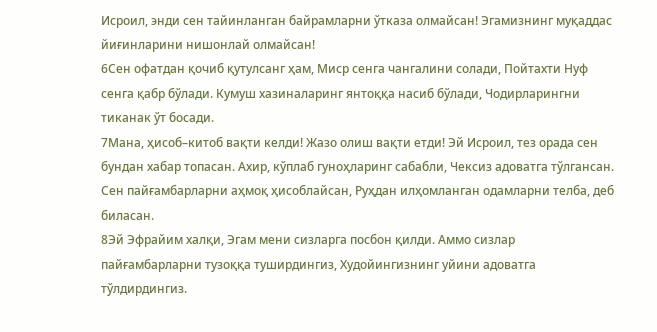Исроил, энди сен тайинланган байрамларни ўтказа олмайсан! Эгамизнинг муқаддас йиғинларини нишонлай олмайсан!
6Сен офатдан қочиб қутулсанг ҳам, Миср сенга чангалини солади, Пойтахти Нуф сенга қабр бўлади. Кумуш хазиналаринг янтоққа насиб бўлади, Чодирларингни тиканак ўт босади.
7Мана, ҳисоб–китоб вақти келди! Жазо олиш вақти етди! Эй Исроил, тез орада сен бундан хабар топасан. Ахир, кўплаб гуноҳларинг сабабли, Чексиз адоватга тўлгансан. Сен пайғамбарларни аҳмоқ ҳисоблайсан, Руҳдан илҳомланган одамларни телба, деб биласан.
8Эй Эфрайим халқи, Эгам мени сизларга посбон қилди. Аммо сизлар пайғамбарларни тузоққа туширдингиз, Худойингизнинг уйини адоватга тўлдирдингиз.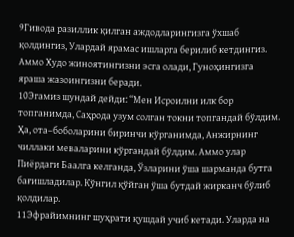9Гивода разиллик қилган аждодларингизга ўхшаб қолдингиз, Улардай ярамас ишларга берилиб кетдингиз. Аммо Худо жиноятингизни эсга олади, Гуноҳингизга яраша жазоингизни беради.
10Эгамиз шундай дейди: “Мен Исроилни илк бор топганимда, Саҳрода узум солган токни топгандай бўлдим. Ҳа, ота–боболарини биринчи кўрганимда, Анжирнинг чиллаки меваларини кўргандай бўлдим. Аммо улар Пиёрдаги Баалга келганда, Ўзларини ўша шарманда бутга бағишладилар. Кўнгил қўйган ўша бутдай жирканч бўлиб қолдилар.
11Эфрайимнинг шуҳрати қушдай учиб кетади. Уларда на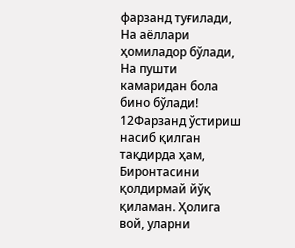фарзанд туғилади, На аёллари ҳомиладор бўлади, На пушти камаридан бола бино бўлади!
12Фарзанд ўстириш насиб қилган тақдирда ҳам, Биронтасини қолдирмай йўқ қиламан. Ҳолига вой, уларни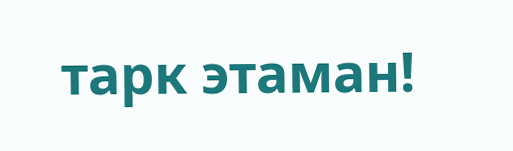тарк этаман!